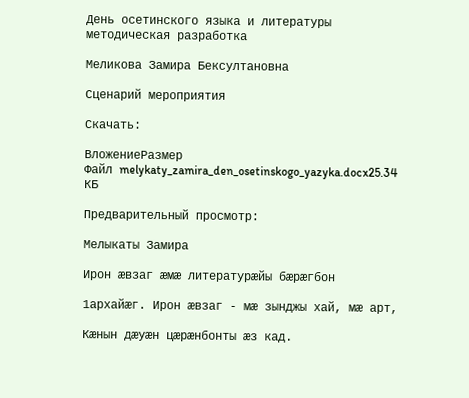День осетинского языка и литературы
методическая разработка

Меликова Замира Бексултановна

Сценарий мероприятия

Скачать:

ВложениеРазмер
Файл melykaty_zamira_den_osetinskogo_yazyka.docx25.34 КБ

Предварительный просмотр:

Мелыкаты Замира

Ирон æвзаг æмæ литературæйы бæрæгбон

1архайӕг. Ирон æвзаг - мæ зынджы хай, мæ арт,

Кæнын дæуæн цæрæнбонты æз кад.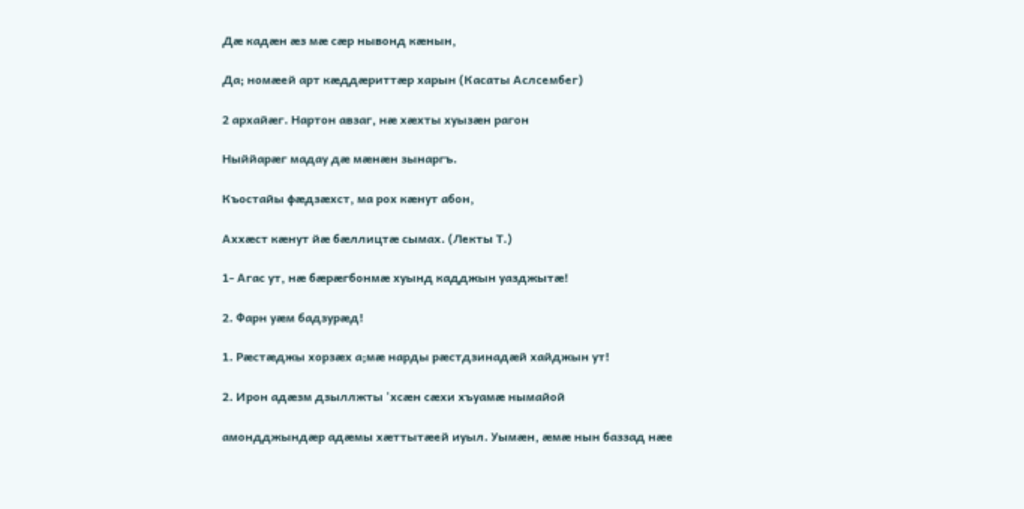Дæ кадæн æз мæ сæр нывонд кæнын,

Да; номæей арт кæддæриттæр харын (Касаты Аслсембег)

2 архайӕг. Нартон авзаг, нæ хæхты хуызæн рагон

Ныййарæг мадау дæ мæнæн зынаргъ.

Къостайы фæдзæхст, ма рох кæнут абон,

Аххæст кæнут йæ бæллицтæ сымах. (Лекты Т.)

1- Агас ут, нæ бæрæгбонмæ хуынд кадджын уазджытæ!

2. Фарн уæм бадзурæд!

1. Рæстæджы хорзæх а;мæ нарды рæстдзинадæй хайджын ут!

2. Ирон адæзм дзыллжты 'хсӕн сæхи хъуамӕ нымайой

амондджындӕр адæмы хæттытæей иуыл. Уымæн, æмæ нын баззад нæе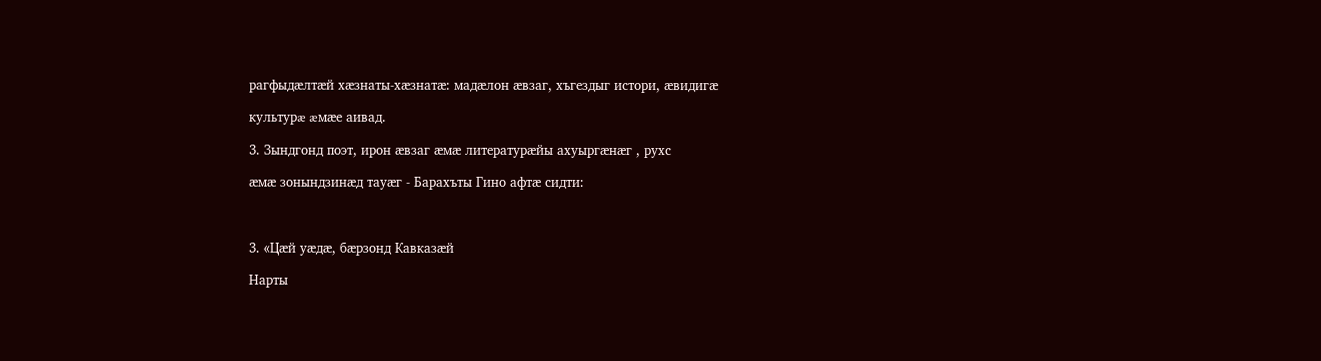рагфыдæлтæй хæзнаты-хæзнатæ: мадæлон æвзаг, хъгездыг истори, æвидигæ

культурæ æмæе аивад.

3. Зындгонд поэт, ирон æвзаг æмæ литературæйы ахуыргæнæг , рухс

æмæ зонындзинæд тауæг - Барахъты Гино афтæ сидти:



3. «Цæй уæдæ, бæрзонд Кавказæй

Нарты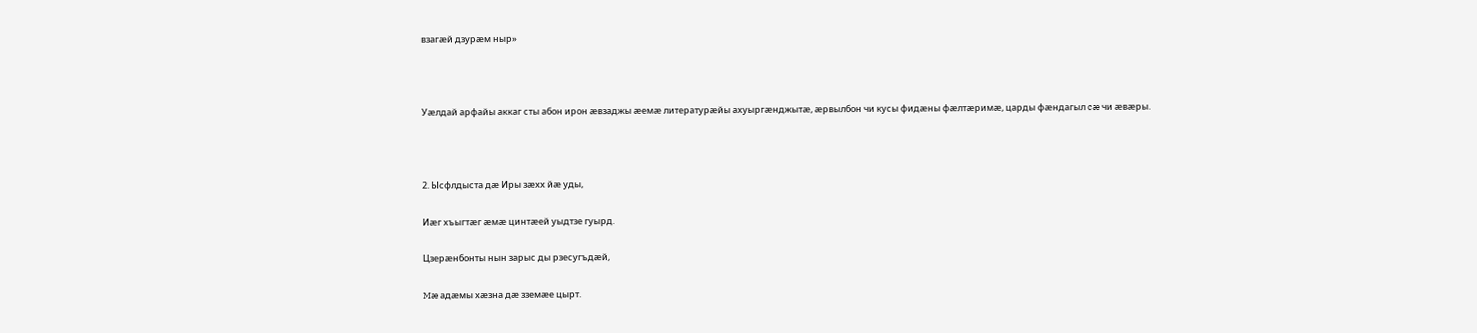взагæй дзурæм ныр»



Уæлдай арфайы аккаг сты абон ирон æвзаджы æемæ литературæйы ахуыргæнджытæ, æрвылбон чи кусы фидæны фæлтæримæ, царды фæндагыл cæ чи æвæры.



2. Ысфлдыста дæ Иры зæхх йæ уды,

Иæг хъыгтæг æмæ цинтæей уыдтзе гуырд.

Цзерæнбонты нын зарыс ды рзесугъдæй,

Mæ адæмы хæзна дæ зземæе цырт.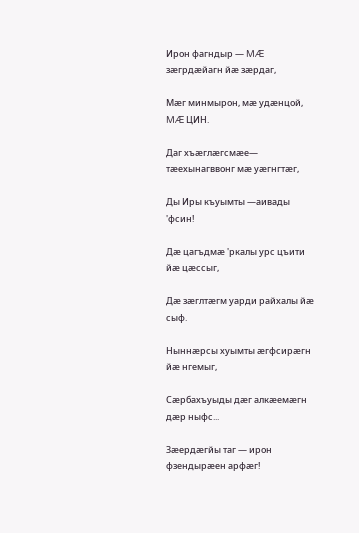Ирон фагндыр — MÆ зæгрдæйагн йæ зæрдаг,

Мæг минмырон, мæ удæнцой, MÆ ЦИН.

Даг хъæглæгсмæе— тæехынагввонг мæ уæгнгтæг,

Ды Иры къуымты —аивады 'фсин!

Дæ цагъдмæ 'ркалы урс цъити йæ цæссыг,

Дæ зæглтæгм уарди райхалы йæ сыф.

Ныннæрсы хуымты æгфсирæгн йæ нгемыг,

Сæрбахъуыды дæг алкæемæгн дæр ныфс...

Зæердæгйы таг — ирон фзендырæен арфæг!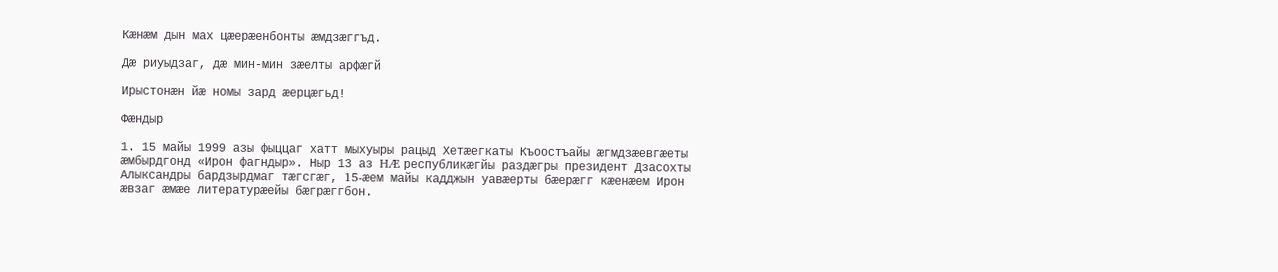Кæнæм дын мах цæерæенбонты æмдзæггъд.

Дæ риуыдзаг, дæ мин-мин зæелты арфæгй

Ирыстонæн йæ номы зард æерцæгьд!

Фæндыр

1. 15 майы 1999 азы фыццаг хатт мыхуыры рацыд Хетæегкаты Къоостъайы æгмдзæевгæеты æмбырдгонд «Ирон фагндыр». Ныр 13 аз HÆ республикæгйы раздæгры президент Дзасохты Алыксандры бардзырдмаг тæгсгæг, 15-æем майы кадджын уавæерты бæерæгг кæенæем Ирон æвзаг æмæе литературæейы бæгрæггбон.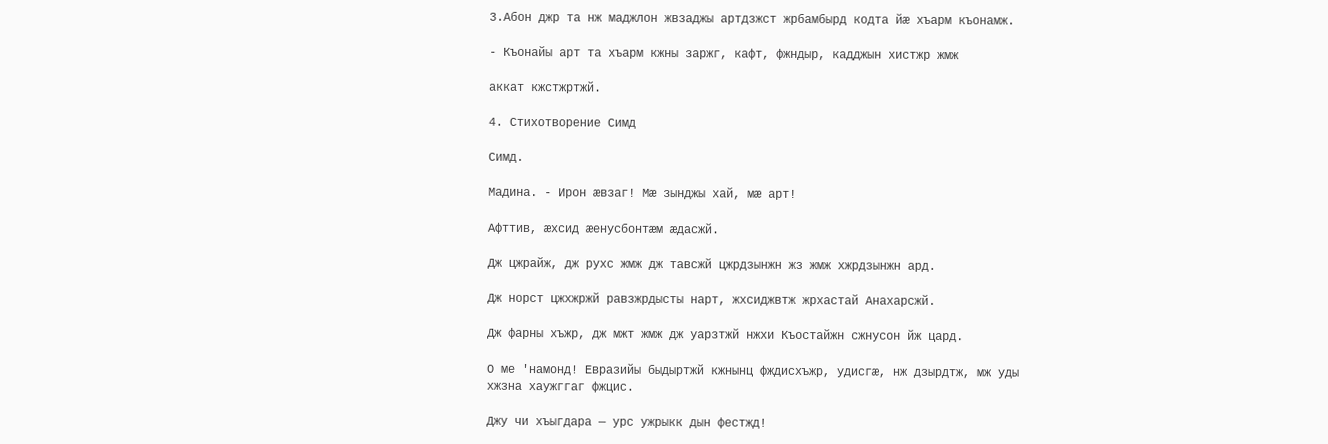3.Абон джр та нж маджлон жвзаджы артдзжст жрбамбырд кодта йæ хъарм къонамж.

- Къонайы арт та хъарм кжны заржг, кафт, фжндыр, кадджын хистжр жмж

аккат кжстжртжй.

4. Стихотворение Симд

Симд.

Мадина. - Ирон æвзаг! Мæ зынджы хай, мæ арт!

Афттив, æхсид æенусбонтæм æдасжй.

Дж цжрайж, дж рухс жмж дж тавсжй цжрдзынжн жз жмж хжрдзынжн ард.

Дж норст цжхжржй равзжрдысты нарт, жхсиджвтж жрхастай Анахарсжй.

Дж фарны хъжр, дж мжт жмж дж уарзтжй нжхи Къостайжн сжнусон йж цард.

О ме 'намонд! Евразийы быдыртжй кжнынц фждисхъжр, удисгæ, нж дзырдтж, мж уды хжзна хаужггаг фжцис.

Джу чи хъыгдара — урс ужрыкк дын фестжд!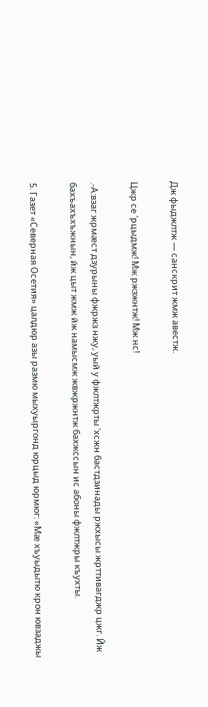Дж фыджлтж — санскрит жмж авестж.

Цжр се 'рцыдмж! Мж ржзжнтж! Мж нс!

.-А:взаг жрмæст дзурыны фжржз нжу, уый у фжлтжрты 'хсжн бастдзинады ржхысы жрттивагджр цжг. Йж бахъахъхъжнын, йж цыт жмж йж намысмж жвжржнтж бахжссын ис абоны фжлтжры къухты.

5. Газет «Северная Осетия» цалдюр азы размю мыхуыргонд юрцыд юрмюг: «Мæ хъуыдытю крон ювзаджы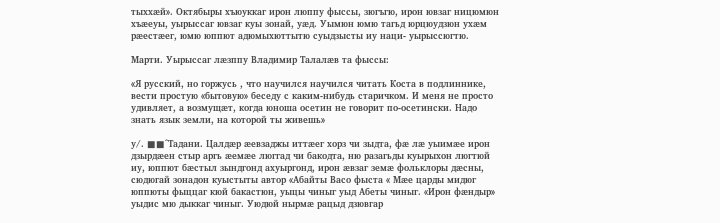тыххæй». Октябыры хъюуккаг ирон люппу фыссы, зюгъгю, ирон ювзаг ницюмюн хъæеуы, уырыссаг ювзаг куы зонай, уæд. Уымюн юмю тагьд юрцюудзюн ухæм рæестæег, юмю юппют адюмыхюттытю суыдзысты иу наци- уырыссюгтю.

Марти. Уырыссаг лæзппу Владимир Талалæв та фыссы:

«Я русский, но горжусь , что научился научился читать Коста в подлиннике, вести простую «бытовую» беседу с каким-нибудь старичком. И меня не просто удивляет, а возмущæт, когда юноша осетин не говорит по-осетински. Надо знать язык земли, на которой ты живешь»

у/. ■■^Тадани. Цалдæр æевзаджы иттæег хорз чи зыдта, фæ лæ уыимæе ирон дзырдæен стыр аргь æемæе люггад чи бакодта, ню разагьды куырыхон люгтюй иу, юппют бæстыл зындгонд ахуыргонд, ирон æвзаг земæ фольклоры дæсны, сюдюгай зонадон куыстыты автор «Абайты Васо фыста « Мæе царды мидюг юппюты фыццаг кюй бакастюн, уыцы чиныг уыд Абеты чиныг. «Ирон фæндыр» уыдис мю дыккаг чиныг. Уюдюй нырмæ рацыд дзювгар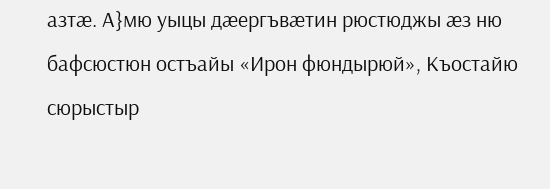азтæ. А}мю уыцы дæергъвæтин рюстюджы æз ню бафсюстюн остъайы «Ирон фюндырюй», Къостайю сюрыстыр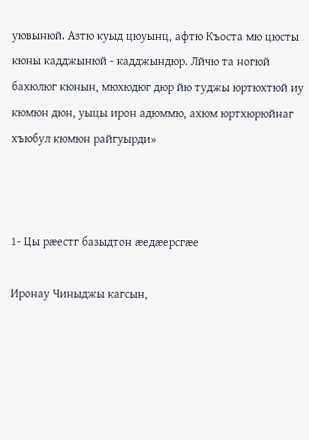уювынюй. Азтю куыд цюуынц, афтю Къоста мю цюсты кюны кадджынюй - кадджындюр. Лйчю та ногюй бахюлюг кюнын, мюхюдюг дюр йю туджы юртюхтюй иу кюмюн дюн, уыцы ирон адюммю, ахюм юртхюрюйнаг хъюбул кюмюн райгуырди»



1- Цы рæестг базыдтон æедæерсгæе

Иронау Чиныджы кагсын,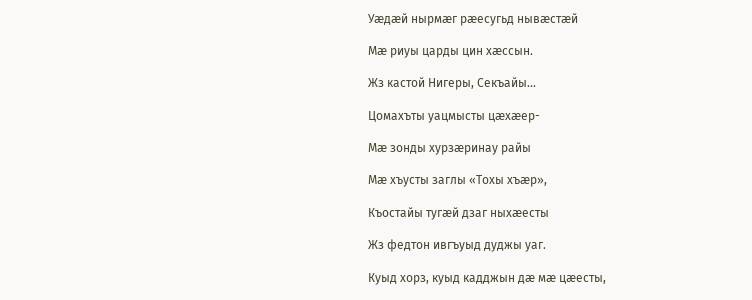Уæдæй нырмæг рæесугьд нывæстæй

Мæ риуы царды цин хæссын.

Жз кастой Нигеры, Секъайы...

Цомахъты уацмысты цæхæер-

Мæ зонды хурзæринау райы

Мæ хъусты заглы «Тохы хъæр»,

Къостайы тугæй дзаг ныхæесты

Жз федтон ивгъуыд дуджы уаг.

Куыд хорз, куыд кадджын дæ мæ цæесты,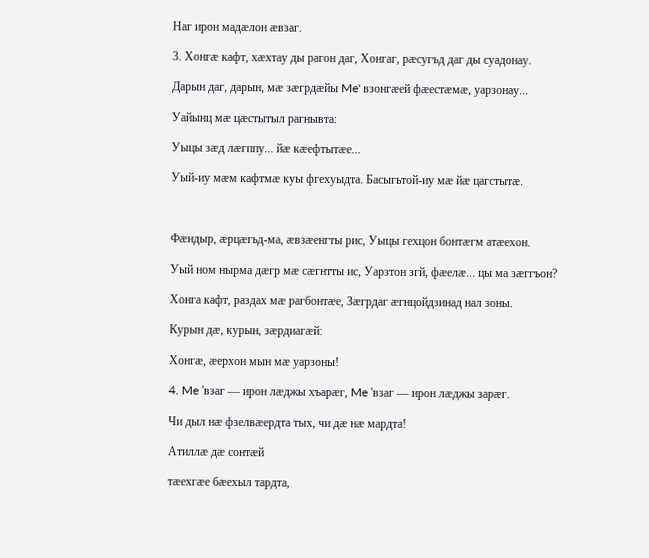Наг ирон мадæлон æвзаг.

3. Хонгæ кафт, хæхтау ды рагон даг, Хонгаг, рæсугъд даг ды суадонау.

Дарын даг, дарын, мæ зæгрдæйы Me' взонгæей фæестæмæ, уарзонау...

Уайынц мæ цæстытыл рагнывта:

Уыцы зæд лæгппу... йæ кæефтытæе...

Уый-иу мæм кафтмæ куы фгехуыдта. Басыгьтой-иу мæ йæ цагстытæ.



Фæндыр, æрцæгьд-ма, æвзæенгты рис, Уыцы гехцон бонтæгм атæехон.

Уый ном нырма дæгр мæ сæгнтты ис, Уарзтон згй, фæелæ... цы ма зæггъон?

Хонга кафт, раздах мæ рагбонтæе, Зæгрдаг æгнцойдзинад нал зоны.

Курын дæ, курын, зæрдиагæй:

Хонгæ, æерхон мын мæ уарзоны!

4. Me 'взаг — ирон лæджы хъарæг, Me 'взаг — ирон лæджы зарæг.

Чи дыл нæ фзелвæердта тых, чи дæ нæ мардта!

Атиллæ дæ сонтæй

тæехгæе бæехыл тардта,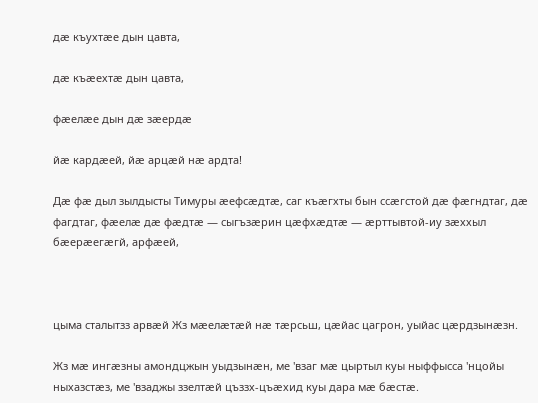дæ къухтæе дын цавта,

дæ къæехтæ дын цавта,

фæелæе дын дæ зæердæ

йæ кардæей, йæ арцæй нæ ардта!

Дæ фæ дыл зылдысты Тимуры æефсæдтæ, саг къæгхты бын ссæгстой дæ фæгндтаг, дæ фагдтаг, фæелæ дæ фæдтæ — сыгъзæрин цæфхæдтæ — æрттывтой-иу зæххыл бæерæегæгй, арфæей,



цыма сталытзз арвæй Жз мæелæтæй нæ тæрсьш, цæйас цагрон, уыйас цæрдзынæзн.

Жз мæ ингæзны амондцжын уыдзынæн, ме 'взаг мæ цыртыл куы ныффысса 'нцойы ныхазстæз, ме 'взаджы ззелтæй цъззх-цъæхид куы дара мæ бæстæ.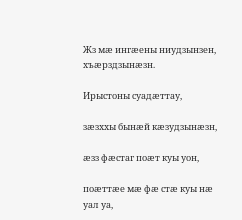Жз мæ ингæены ниудзынзен, хъæрздзынæзн.

Ирыстоны суадæттау,

зæзххы бынæй кæзудзынæзн,

æзз фæстаг поæт куы уон,

поæттæе мæ фæ стæ куы нæ уал уа,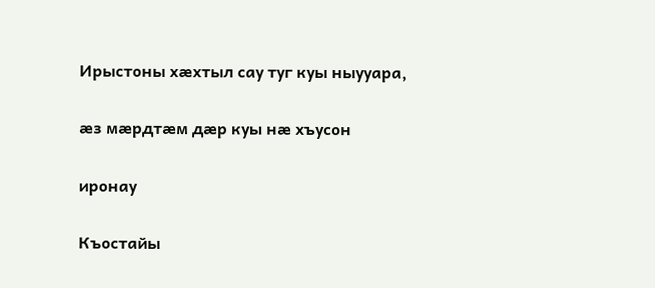Ирыстоны хæхтыл сау туг куы ныууара,

æз мæрдтæм дæр куы нæ хъусон

иронау

Къостайы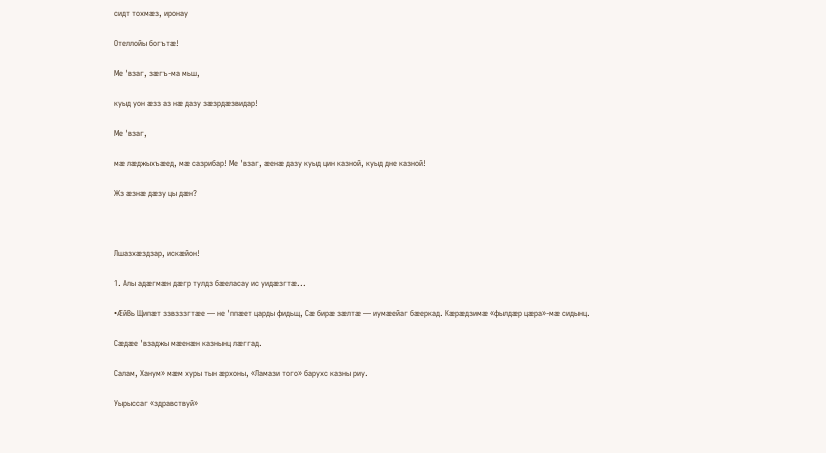сидт тохмæз, иронау

Отеллойы богътæ!

Ме 'взаг, зæгъ-ма мьш,

куыд уон æзз аз нæ дазу зæзрдæзвидар!

Ме 'взаг,

мæ лæджыхъæед, мæ сазрибар! Ме 'взаг, æенæ дазу куыд цин казной, куыд дне казной!

Жз æзнæ дæзу цы дæн?



Лшазхæздзар, искæйон!

1. Алы адæгмæн дæгр тулдз бæеласау ис уидæзгтæ...

•ÆйВь Щипæт ззвзззгтæе — не 'ппæет царды фидьщ, Сæ бирæ зæлтæ — иумæейаг бæеркад. Кæрæдзимæ «фылдæр цæра»-мæ сидынц.

Сæдæе 'взаджы мæенæн казнынц лæггад.

Салам, Ханум» мæм хуры тын æрхоны, «Ламази того» барухс казны риу.

Уырыссаг «здравствуй»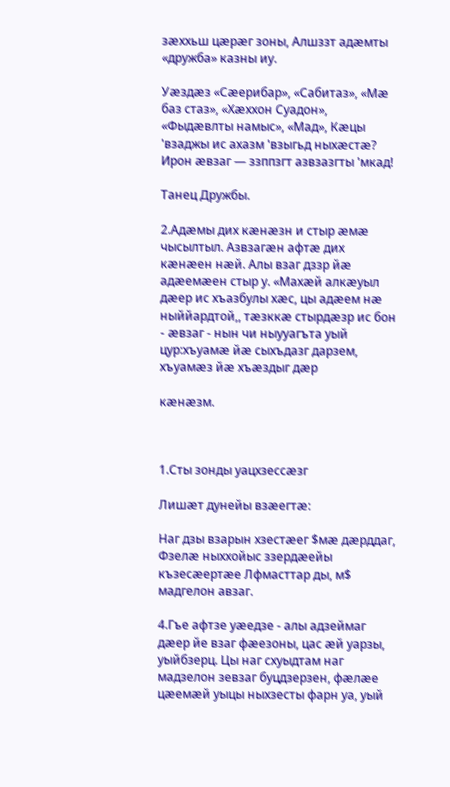зæххьш цæрæг зоны, Алшззт адæмты «дружба» казны иу.

Уæздæз «Сæерибар», «Сабитаз», «Мæ баз стаз», «Хæххон Суадон», «Фыдæвлты намыс», «Мад», Кæцы 'взаджы ис ахазм 'взыгьд ныхæстæ? Ирон æвзаг — ззппзгт азвзазгты 'мкад!

Танец Дружбы.

2.Адæмы дих кæнæзн и стыр æмæ чысылтыл. Азвзагæн афтæ дих кæнæен нæй. Алы взаг дззр йæ адæемæен стыр у. «Махæй алкæуыл дæер ис хъазбулы хæс, цы адæем нæ ныййардтой,, тæзккæ стырдæзр ис бон - æвзаг - нын чи ныууагъта уый цур:хъуамæ йæ сыхъдазг дарзем, хъуамæз йæ хъæздыг дæр

кæнæзм.



1.Сты зонды уацхзессæзг

Лишæт дунейы взæегтæ:

Наг дзы взарын хзестæег $мæ дæрддаг, Фзелæ ныххойыс ззердæейы къзесæертæе Лфмасттар ды, м$ мадгелон авзаг.

4.Гъе афтзе уæедзе - алы адзеймаг дæер йе взаг фæезоны, цас æй уарзы, уыйбзерц. Цы наг схуыдтам наг мадзелон зевзаг буцдзерзен, фæлæе цæемæй уыцы ныхзесты фарн уа, уый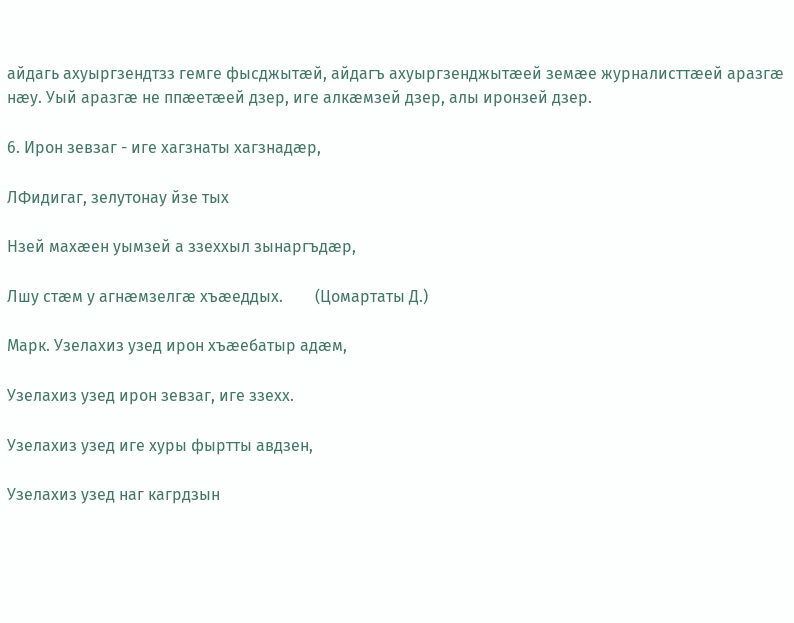айдагь ахуыргзендтзз гемге фысджытæй, айдагъ ахуыргзенджытæей земæе журналисттæей аразгæ нæу. Уый аразгæ не ппæетæей дзер, иге алкæмзей дзер, алы иронзей дзер.

6. Ирон зевзаг - иге хагзнаты хагзнадæр,

ЛФидигаг, зелутонау йзе тых

Нзей махæен уымзей а ззеххыл зынаргъдæр,

Лшу стæм у агнæмзелгæ хъæеддых.        (Цомартаты Д.)

Марк. Узелахиз узед ирон хъæебатыр адæм,

Узелахиз узед ирон зевзаг, иге ззехх.

Узелахиз узед иге хуры фыртты авдзен,

Узелахиз узед наг кагрдзын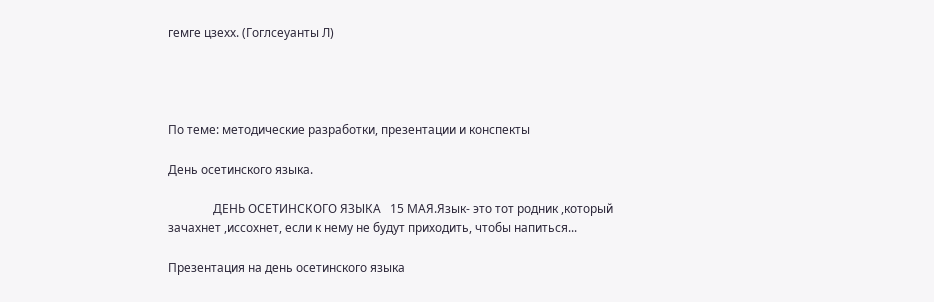гемге цзехх. (Гоглсеуанты Л)




По теме: методические разработки, презентации и конспекты

День осетинского языка.

               ДЕНЬ ОСЕТИНСКОГО ЯЗЫКА   15 МАЯ.Язык- это тот родник ,который зачахнет ,иссохнет, если к нему не будут приходить, чтобы напиться...

Презентация на день осетинского языка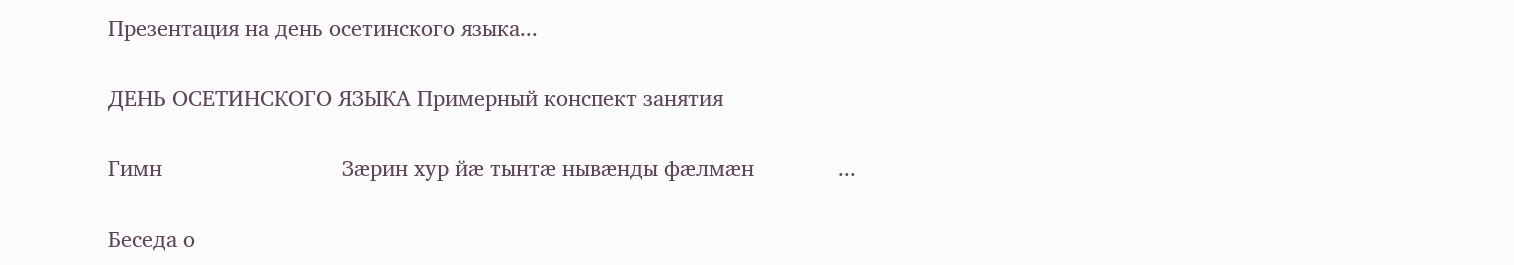Презентация на день осетинского языка...

ДЕНЬ ОСЕТИНСКОГО ЯЗЫКА Примерный конспект занятия

Гимн                              Зӕрин хур йӕ тынтӕ нывӕнды фӕлмӕн              ...

Беседа о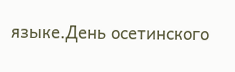языке.День осетинского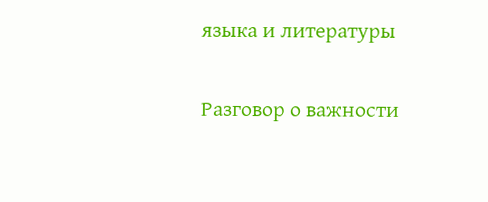языка и литературы

Разговор о важности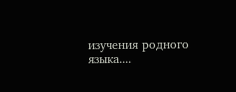изучения родного языка....